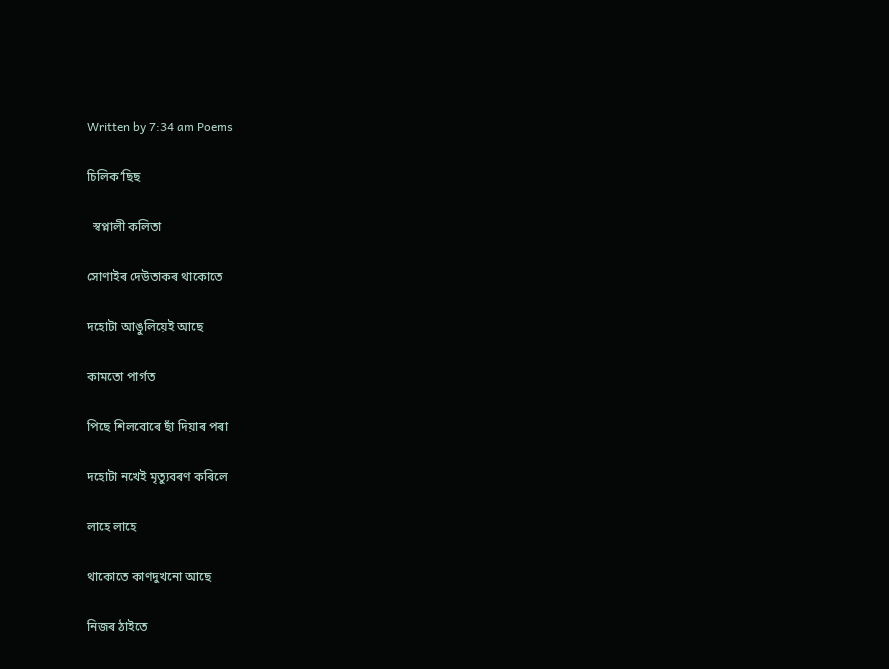Written by 7:34 am Poems

চিলিক’ছিছ

  স্বপ্নালী কলিতা

সোণাইৰ দেউতাকৰ থাকোতে

দহোটা আঙুলিয়েই আছে

কামতো পাৰ্গত

পিছে শিলবোৰে ছাঁ দিয়াৰ পৰা

দহোটা নখেই মৃত্যুবৰণ কৰিলে

লাহে লাহে

থাকোতে কাণদুখনো আছে

নিজৰ ঠাইতে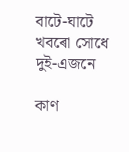বাটে-ঘাটে খবৰো সোধে দুই-এজনে

কাণ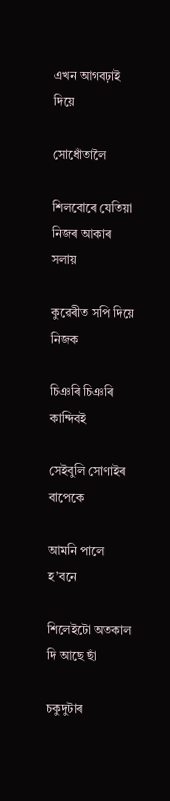এখন আগবঢ়াই দিয়ে

সোধোঁতালৈ

শিলবোৰে যেতিয়া নিজৰ আকাৰ সলায়

কুৱেৰীত সপি দিয়ে নিজক

চিঞৰি চিঞৰি কান্দিবই

সেইবুলি সোণাইৰ বাপেকে

আমনি পালে হ’বনে

শিলেইটো অতকাল দি আছে ছাঁ

চকুদুটাৰ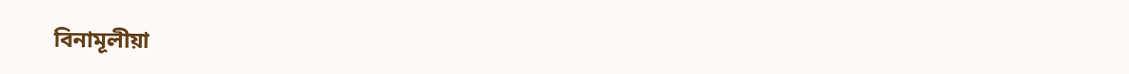বিনামূলীয়া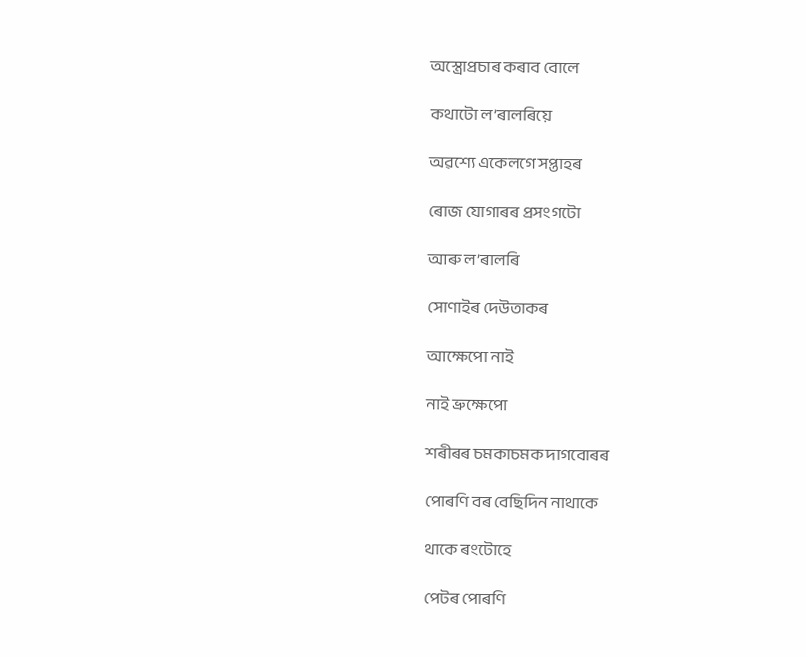অস্ত্ৰোপ্ৰচাৰ কৰাব বোলে

কথাটো ল’ৰালৰিয়ে

অৱশ্যে একেলগে সপ্তাহৰ

ৰোজ যোগাৰৰ প্ৰসংগটো

আৰু ল’ৰালৰি

সোণাইৰ দেউতাকৰ

আক্ষেপো নাই

নাই ভ্ৰুক্ষেপো

শৰীৰৰ চমকাচমক দাগবোৰৰ

পোৰণি বৰ বেছিদিন নাথাকে

থাকে ৰংটোহে

পেটৰ পোৰণি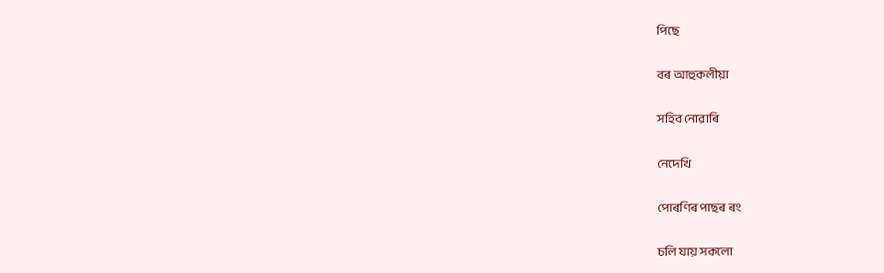পিছে

বৰ আহুকলীয়া

সহিব নোৱাৰি

নেদেখি

পোৰণিৰ পাছৰ ৰং

চলি যায় সকলো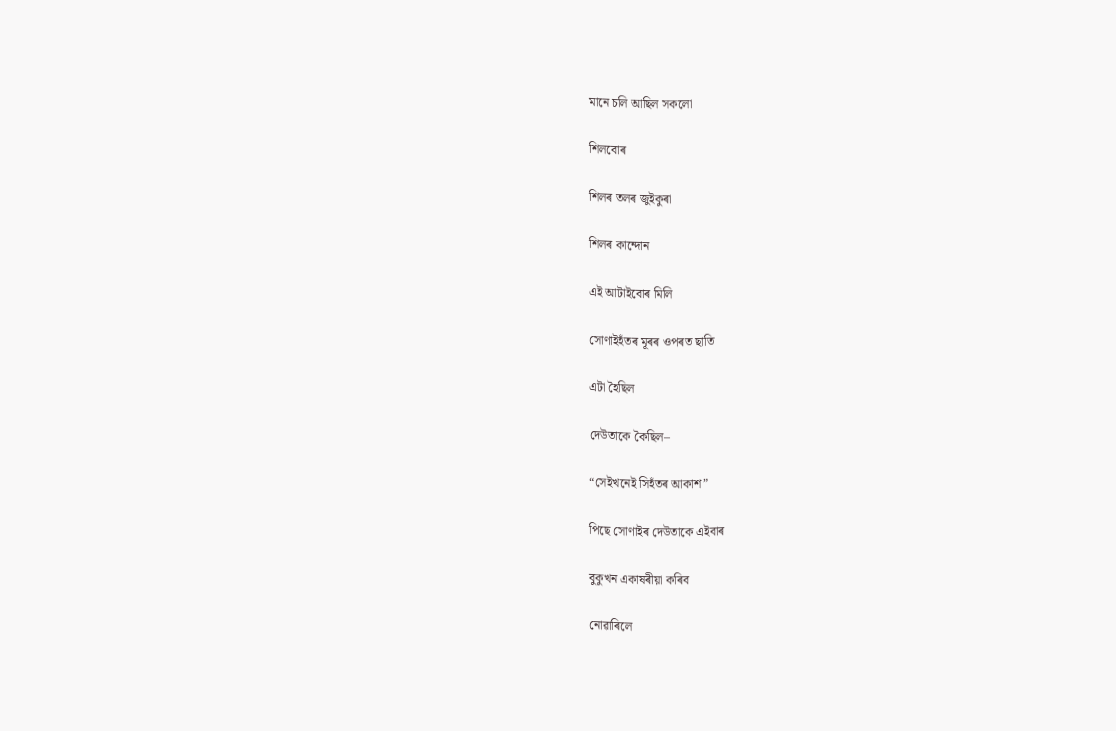মানে চলি আছিল সকলো

শিলবোৰ

শিলৰ তলৰ জুইকুৰা

শিলৰ কান্দোন

এই আটাইবোৰ মিলি

সোণাইহঁতৰ মূৰৰ ওপৰত ছাতি

এটা হৈছিল

দেউতাকে কৈছিল–

“সেইখনেই সিহঁতৰ আকাশ”

পিছে সোণাইৰ দেউতাকে এইবাৰ

বুকুখন একাষৰীয়া কৰিব

নোৱাৰিলে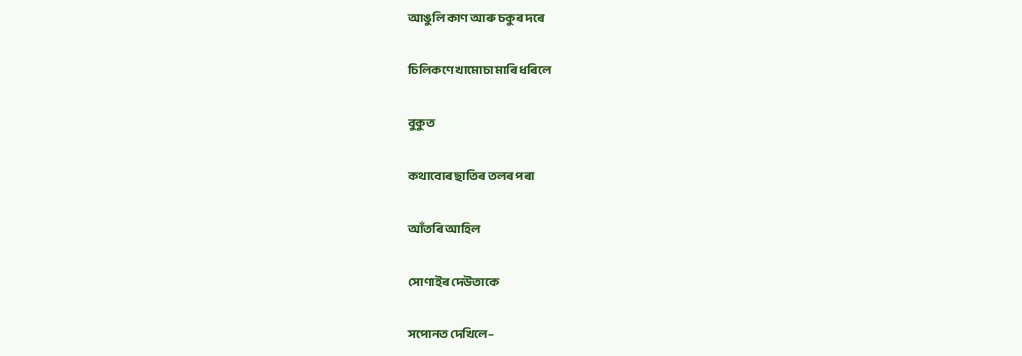আঙুলি কাণ আৰু চকুৰ দৰে

চিলিকণে খামোচা মাৰি ধৰিলে

বুকুত

কথাবোৰ ছাতিৰ তলৰ পৰা

আঁতৰি আহিল

সোণাইৰ দেউতাকে

সপোনত দেখিলে–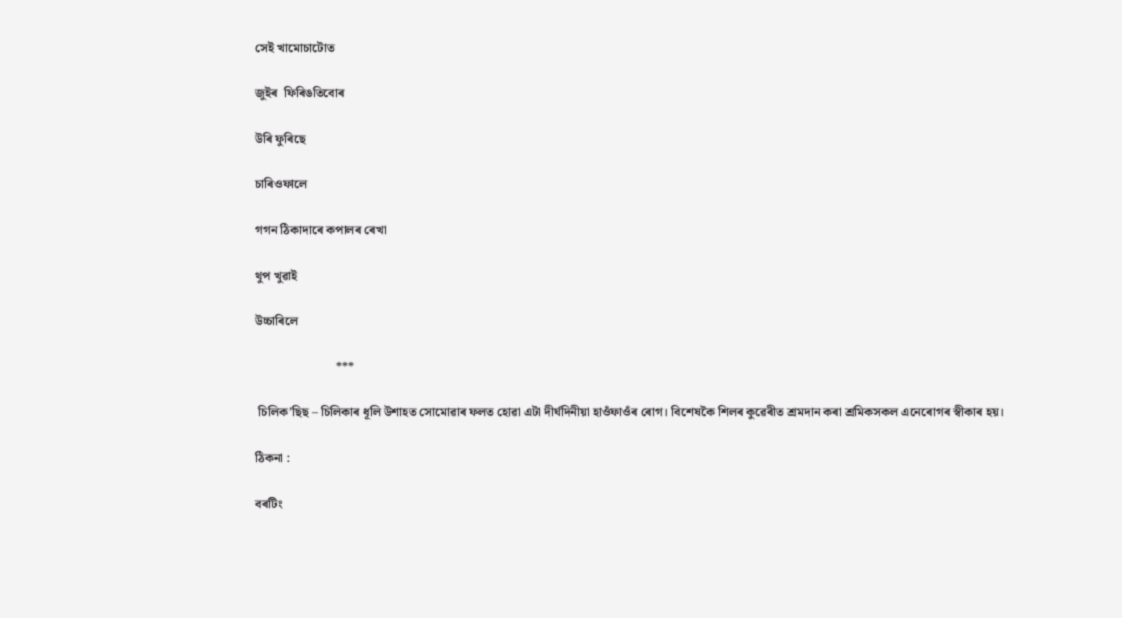সেই খামোচাটোত

জুইৰ  ফিৰিঙতিবোৰ

উৰি ফুৰিছে

চাৰিওফালে

গগন ঠিকাদাৰে কপালৰ ৰেখা

থুপ খুৱাই

উচ্চাৰিলে

                          ***

 চিলিক’ছিছ – চিলিকাৰ ধূলি উশাহত সোমোৱাৰ ফলত হোৱা এটা দীৰ্ঘদিনীয়া হাওঁফাওঁৰ ৰোগ। বিশেষকৈ শিলৰ কুৱেৰীত শ্ৰমদান কৰা শ্ৰমিকসকল এনেৰোগৰ স্বীকাৰ হয়।

ঠিকনা :

বৰটিং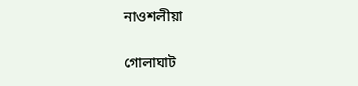নাওশলীয়া

গোলাঘাট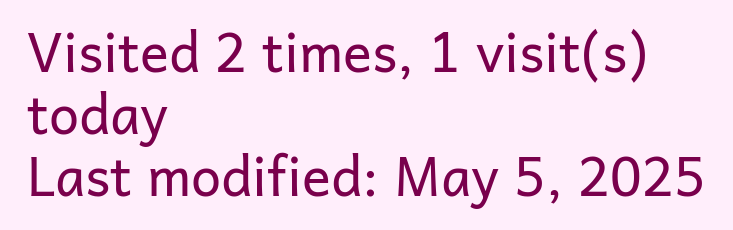Visited 2 times, 1 visit(s) today
Last modified: May 5, 2025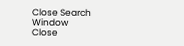Close Search Window
Close